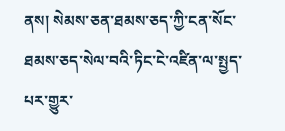ནས། སེམས་ཅན་ཐམས་ཅད་ཀྱི་ངན་སོང་ཐམས་ཅད་སེལ་བའི་ཏིང་ངེ་འཛིན་ལ་སྤྱད་པར་གྱུར་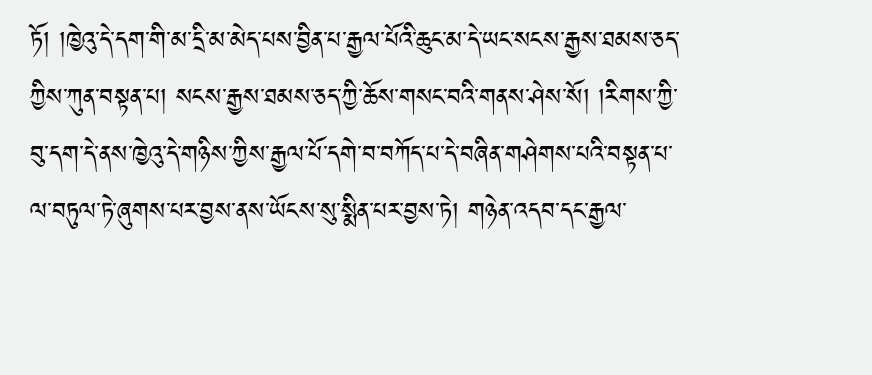ཏོ། །ཁྱེའུ་དེ་དག་གི་མ་དྲི་མ་མེད་པས་བྱིན་པ་རྒྱལ་པོའི་ཆུང་མ་དེ་ཡང་སངས་རྒྱས་ཐམས་ཅད་ཀྱིས་ཀུན་བསྟན་པ། སངས་རྒྱས་ཐམས་ཅད་ཀྱི་ཆོས་གསང་བའི་གནས་ཤེས་སོ། །རིགས་ཀྱི་བུ་དག་དེ་ནས་ཁྱེའུ་དེ་གཉིས་ཀྱིས་རྒྱལ་པོ་དགེ་བ་བཀོད་པ་དེ་བཞིན་གཤེགས་པའི་བསྟན་པ་ལ་བཏུལ་ཏེ་ཞུགས་པར་བྱས་ནས་ཡོངས་སུ་སྨིན་པར་བྱས་ཏེ། གཉེན་འདབ་དང་རྒྱལ་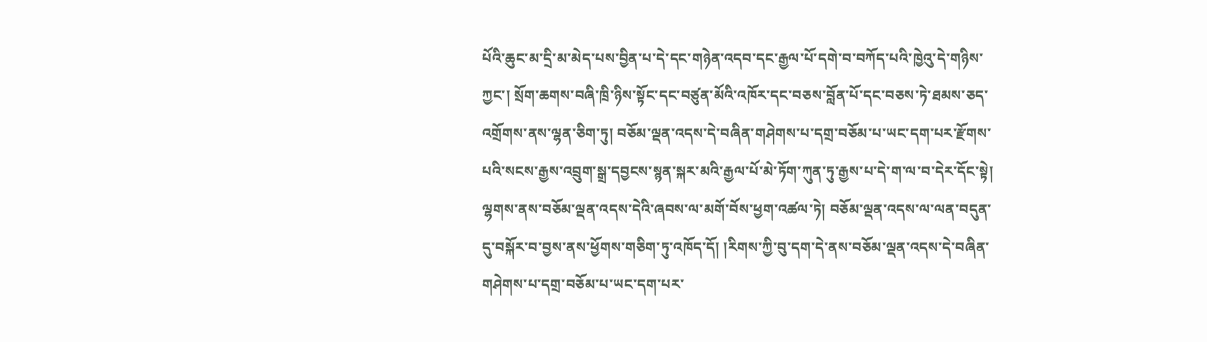པོའི་ཆུང་མ་དྲི་མ་མེད་པས་བྱིན་པ་དེ་དང་གཉེན་འདབ་དང་རྒྱལ་པོ་དགེ་བ་བཀོད་པའི་ཁྱེའུ་དེ་གཉིས་ཀྱང་། སྲོག་ཆགས་བཞི་ཁྲི་ཉིས་སྟོང་དང་བཙུན་མོའི་འཁོར་དང་བཅས་བློན་པོ་དང་བཅས་ཏེ་ཐམས་ཅད་འགྲོགས་ནས་ལྷན་ཅིག་ཏུ། བཅོམ་ལྡན་འདས་དེ་བཞིན་གཤེགས་པ་དགྲ་བཅོམ་པ་ཡང་དག་པར་རྫོགས་པའི་སངས་རྒྱས་འབྲུག་སྒྲ་དབྱངས་སྙན་སྐར་མའི་རྒྱལ་པོ་མེ་ཏོག་ཀུན་ཏུ་རྒྱས་པ་དེ་ག་ལ་བ་དེར་དོང་སྟེ། ལྷགས་ནས་བཅོམ་ལྡན་འདས་དེའི་ཞབས་ལ་མགོ་བོས་ཕྱག་འཚལ་ཏེ། བཅོམ་ལྡན་འདས་ལ་ལན་བདུན་དུ་བསྐོར་བ་བྱས་ནས་ཕྱོགས་གཅིག་ཏུ་འཁོད་དོ། །རིགས་ཀྱི་བུ་དག་དེ་ནས་བཅོམ་ལྡན་འདས་དེ་བཞིན་གཤེགས་པ་དགྲ་བཅོམ་པ་ཡང་དག་པར་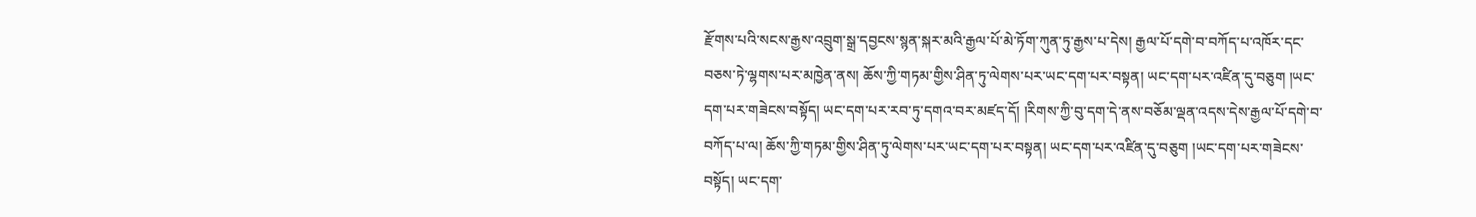རྫོགས་པའི་སངས་རྒྱས་འབྲུག་སྒྲ་དབྱངས་སྙན་སྐར་མའི་རྒྱལ་པོ་མེ་ཏོག་ཀུན་ཏུ་རྒྱས་པ་དེས། རྒྱལ་པོ་དགེ་བ་བཀོད་པ་འཁོར་དང་བཅས་ཏེ་ལྷགས་པར་མཁྱེན་ནས། ཆོས་ཀྱི་གཏམ་གྱིས་ཤིན་ཏུ་ལེགས་པར་ཡང་དག་པར་བསྟན། ཡང་དག་པར་འཛིན་དུ་བཅུག །ཡང་དག་པར་གཟེངས་བསྟོད། ཡང་དག་པར་རབ་ཏུ་དགའ་བར་མཛད་དོ། །རིགས་ཀྱི་བུ་དག་དེ་ནས་བཅོམ་ལྡན་འདས་དེས་རྒྱལ་པོ་དགེ་བ་བཀོད་པ་ལ། ཆོས་ཀྱི་གཏམ་གྱིས་ཤིན་ཏུ་ལེགས་པར་ཡང་དག་པར་བསྟན། ཡང་དག་པར་འཛིན་དུ་བཅུག །ཡང་དག་པར་གཟེངས་བསྟོད། ཡང་དག་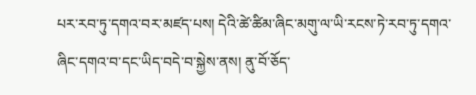པར་རབ་ཏུ་དགའ་བར་མཛད་པས། དེའི་ཚེ་ཚིམ་ཞིང་མགུ་ལ་ཡི་རངས་ཏེ་རབ་ཏུ་དགའ་ཞིང་དགའ་བ་དང་ཡིད་བདེ་བ་སྐྱེས་ནས། ནུ་བོ་ཅོད་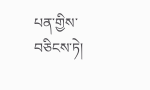པན་གྱིས་བཅིངས་ཏེ།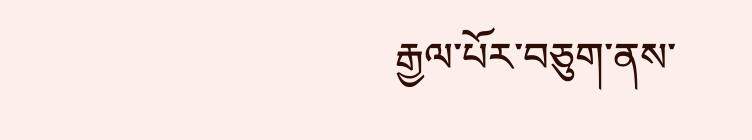རྒྱལ་པོར་བཅུག་ནས་